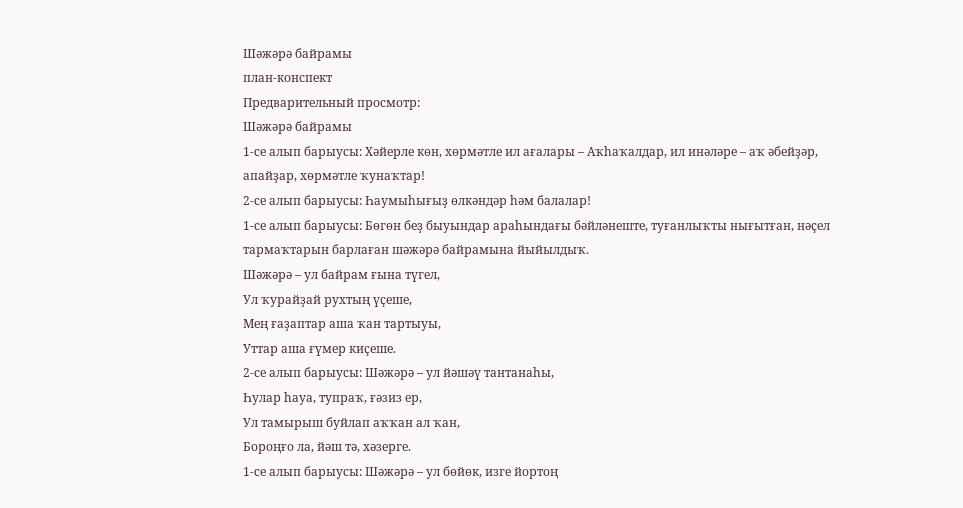Шәжәрә байрамы
план-конспект
Предварительный просмотр:
Шәжәрә байрамы
1-се алып барыусы: Хәйерле көн, хөрмәтле ил ағалары – Аҡһаҡалдар, ил инәләре – аҡ әбейҙәр, апайҙар, хөрмәтле ҡунаҡтар!
2-се алып барыусы: Һаумыһығыҙ өлкәндәр һәм балалар!
1-се алып барыусы: Бөгөн беҙ быуындар араһындағы бәйләнеште, туғанлыҡты нығытған, нәҫел тармаҡтарын барлаған шәжәрә байрамына йыйылдыҡ.
Шәжәрә – ул байрам ғына түгел,
Ул ҡурайҙай рухтың үҫеше,
Мең ғаҙаптар аша ҡан тартыуы,
Уттар аша ғүмер киҫеше.
2-се алып барыусы: Шәжәрә – ул йәшәү тантанаһы,
Һулар һауа, тупраҡ, ғәзиз ер,
Ул тамырыш буйлап аҡҡан ал ҡан,
Бороңғо ла, йәш тә, хәзерге.
1-се алып барыусы: Шәжәрә – ул бөйөк, изге йортоң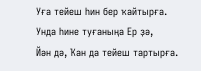Уға тейеш һин бер ҡайтырға.
Унда һине туғаныңа Ер ҙә,
Йән дә, Ҡан да тейеш тартырға.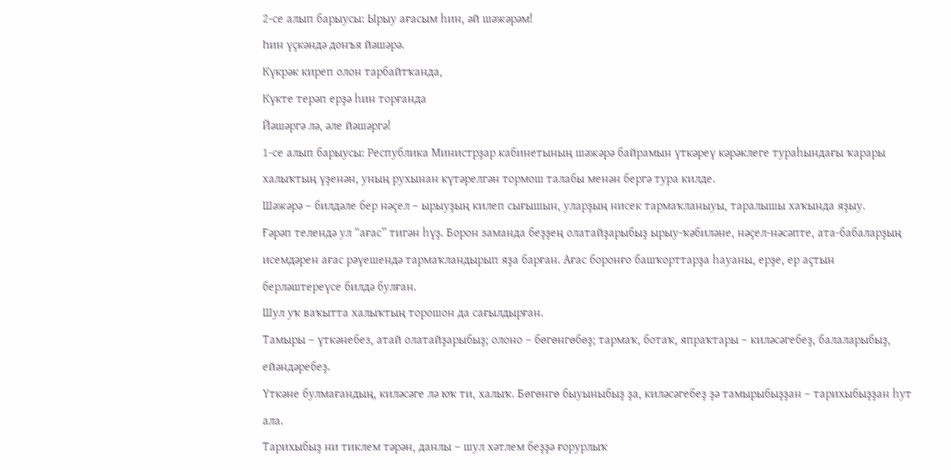2-се алып барыусы: Ырыу ағасым һин, әй шәжәрәм!
Һин үҫкәндә донъя йәшәрә.
Күкрәк киреп олон тарбайтҡанда,
Күкте терәп ерҙә һин торғанда
Йәшәргә лә, әле йәшәргә!
1-се алып барыусы: Республика Министрҙар кабинетының шәжәрә байрамын үткәреү кәрәклеге тураһындағы ҡарары халыҡтың үҙенән, уның рухынан күтәрелгән тормош талабы менән бергә тура килде.
Шәжәрә – билдәле бер нәҫел – ырыуҙың килеп сығышын, уларҙың нисек тармаҡланыуы, таралышы хаҡында яҙыу.
Ғәрәп телендә ул “ағас” тигән һүҙ. Борон заманда беҙҙең олатайҙарыбыҙ ырыу-ҡәбиләне, нәҫел-нәсәпте, ата-бабаларҙың исемдәрен ағас рәүешендә тармаҡландырып яҙа барған. Ағас боронғо башҡорттарҙа һауаны, ерҙе, ер аҫтын берләштереүсе билдә булған.
Шул уҡ ваҡытта халыҡтың торошон да сағылдырған.
Тамыры – үткәнебез, атай олатайҙарыбыҙ; олоно – бөгөнгөбөҙ; тармаҡ, ботаҡ, япраҡтары – киләсәгебеҙ, балаларыбыҙ, ейәндәребеҙ.
Үткәне булмағандың, киләсәге лә юҡ ти, халыҡ. Бөгөнгө быуыныбыҙ ҙа, киләсәгебеҙ ҙә тамырыбыҙҙан – тарихыбыҙҙан һут ала.
Тарихыбыҙ ни тиклем тәрән, данлы – шул хәтлем беҙҙә ғорурлыҡ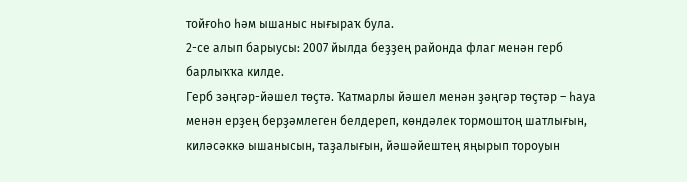тойғоһо һәм ышаныс нығыраҡ була.
2-се алып барыусы: 2007 йылда беҙҙең районда флаг менән герб барлыҡҡа килде.
Герб зәңгәр-йәшел төҫтә. Ҡатмарлы йәшел менән ҙәңгәр төҫтәр – һауа менән ерҙең берҙәмлеген белдереп, көндәлек тормоштоң шатлығын, киләсәккә ышанысын, таҙалығын, йәшәйештең яңырып тороуын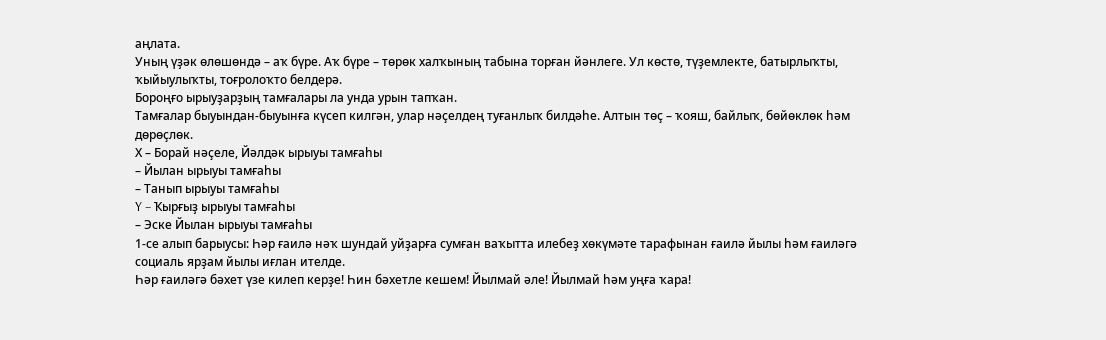аңлата.
Уның үҙәк өлөшөндә – аҡ бүре. Аҡ бүре – төрөк халҡының табына торған йәнлеге. Ул көстө, түҙемлекте, батырлыҡты, ҡыйыулыҡты, тоғролоҡто белдерә.
Бороңғо ырыуҙарҙың тамғалары ла унда урын тапҡан.
Тамғалар быуындан-быуынға күсеп килгән, улар нәҫелдең туғанлыҡ билдәһе. Алтын төҫ – ҡояш, байлыҡ, бөйөклөк һәм дөрөҫлөк.
Х – Борай нәҫеле, Йәлдәк ырыуы тамғаһы
– Йылан ырыуы тамғаһы
– Танып ырыуы тамғаһы
Υ – Ҡырғыҙ ырыуы тамғаһы
– Эске Йылан ырыуы тамғаһы
1-се алып барыусы: Һәр ғаилә нәҡ шундай уйҙарға сумған ваҡытта илебеҙ хөкүмәте тарафынан ғаилә йылы һәм ғаиләгә социаль ярҙам йылы иғлан ителде.
Һәр ғаиләгә бәхет үзе килеп керҙе! Һин бәхетле кешем! Йылмай әле! Йылмай һәм уңға ҡара!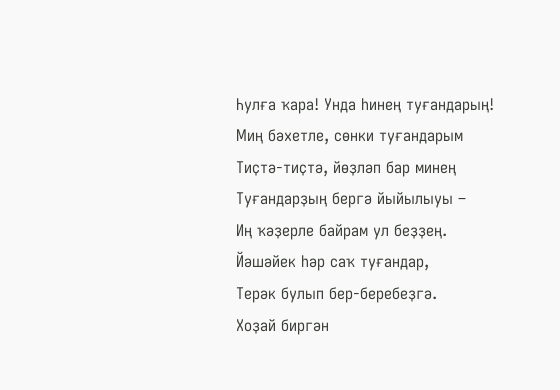Һулға ҡара! Унда һинең туғандарың!
Миң бәхетле, сөнки туғандарым
Тиҫтә-тиҫтә, йөҙләп бар минең
Туғандарҙың бергә йыйылыуы –
Иң ҡәҙерле байрам ул беҙҙең.
Йәшәйек һәр саҡ туғандар,
Терәк булып бер-беребеҙгә.
Хоҙай биргән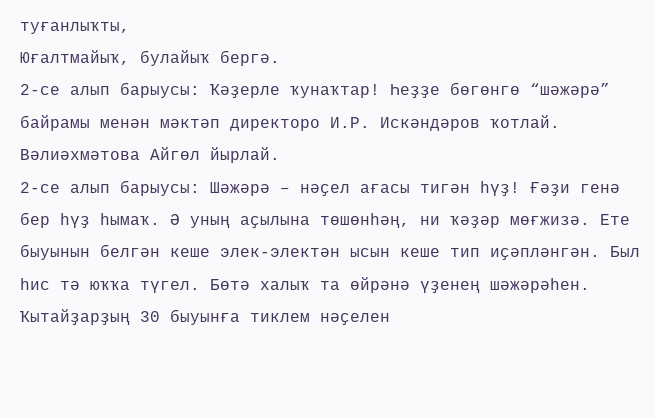туғанлыҡты,
Юғалтмайыҡ, булайыҡ бергә.
2-се алып барыусы: Ҡәҙерле ҡунаҡтар! Һеҙҙе бөгөнгө “шәжәрә” байрамы менән мәктәп директоро И.Р. Искәндәров ҡотлай.
Вәлиәхмәтова Айгөл йырлай.
2-се алып барыусы: Шәжәрә – нәҫел ағасы тигән һүҙ! Ғәҙи генә бер һүҙ һымаҡ. Ә уның аҫылына төшөнһәң, ни ҡәҙәр мөғжизә. Ете быуынын белгән кеше элек-электән ысын кеше тип иҫәпләнгән. Был һис тә юҡҡа түгел. Бөтә халыҡ та өйрәнә үҙенең шәжәрәһен. Ҡытайҙарҙың 30 быуынға тиклем нәҫелен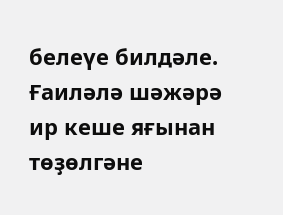белеүе билдәле. Ғаиләлә шәжәрә ир кеше яғынан төҙөлгәне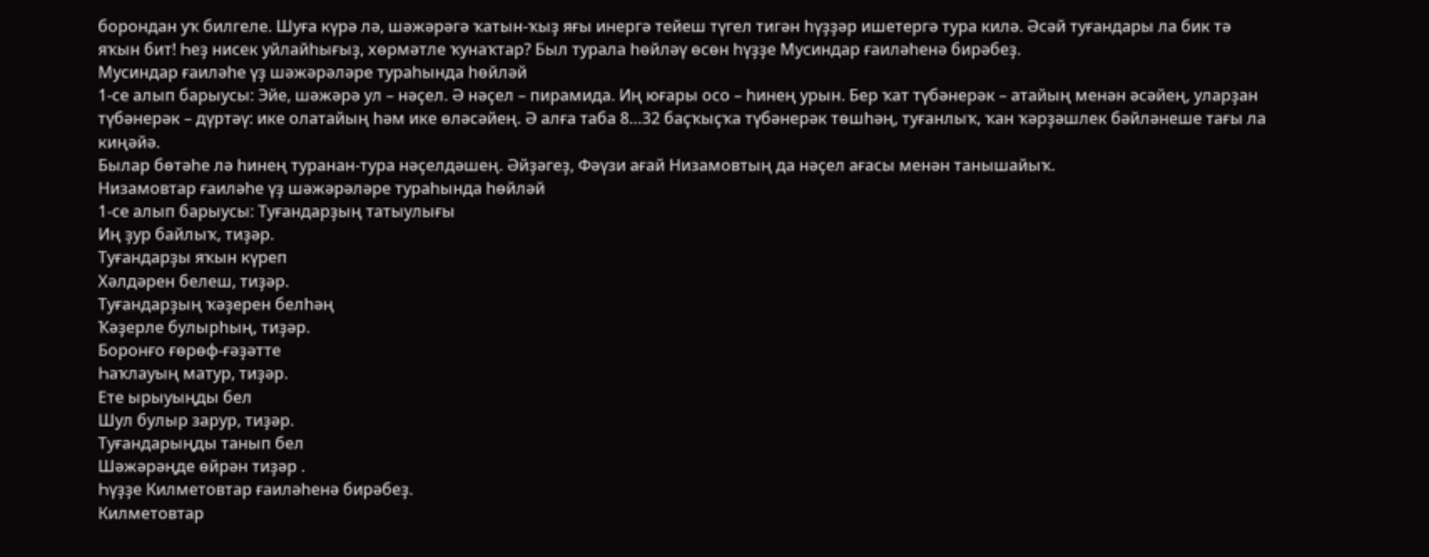борондан уҡ билгеле. Шуға күрә лә, шәжәрәгә ҡатын-ҡыҙ яғы инергә тейеш түгел тигән һүҙҙәр ишетергә тура килә. Әсәй туғандары ла бик тә яҡын бит! Һеҙ нисек уйлайһығыҙ, хөрмәтле ҡунаҡтар? Был турала һөйләү өсөн һүҙҙе Мусиндар ғаиләһенә бирәбеҙ.
Мусиндар ғаиләһе үҙ шәжәрәләре тураһында һөйләй
1-се алып барыусы: Эйе, шәжәрә ул – нәҫел. Ә нәҫел – пирамида. Иң юғары осо – һинең урын. Бер ҡат түбәнерәк – атайың менән әсәйең, уларҙан түбәнерәк – дүртәү: ике олатайың һәм ике өләсәйең. Ә алға таба 8…32 баҫҡыҫҡа түбәнерәк төшһәң, туғанлыҡ, ҡан ҡәрҙәшлек бәйләнеше тағы ла киңәйә.
Былар бөтәһе лә һинең туранан-тура нәҫелдәшең. Әйҙәгеҙ, Фәүзи ағай Низамовтың да нәҫел ағасы менән танышайыҡ.
Низамовтар ғаиләһе үҙ шәжәрәләре тураһында һөйләй
1-се алып барыусы: Туғандарҙың татыулығы
Иң ҙур байлыҡ, тиҙәр.
Туғандарҙы яҡын күреп
Хәлдәрен белеш, тиҙәр.
Туғандарҙың ҡәҙерен белһәң
Ҡәҙерле булырһың, тиҙәр.
Боронғо ғөрөф-ғәҙәтте
Һаҡлауың матур, тиҙәр.
Ете ырыуыңды бел
Шул булыр зарур, тиҙәр.
Туғандарыңды танып бел
Шәжәрәңде өйрән тиҙәр .
Һүҙҙе Килметовтар ғаиләһенә бирәбеҙ.
Килметовтар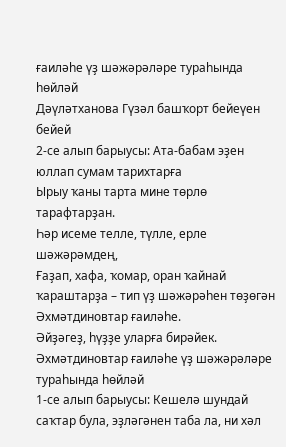ғаиләһе үҙ шәжәрәләре тураһында һөйләй
Дәүләтханова Гүзәл башҡорт бейеүен бейей
2-се алып барыусы: Ата-бабам эҙен юллап сумам тарихтарға
Ырыу ҡаны тарта мине төрлө тарафтарҙан.
Һәр исеме телле, түлле, ерле шәжәрәмдең,
Ғаҙап, хафа, ҡомар, оран ҡайнай ҡараштарҙа – тип үҙ шәжәрәһен төҙөгән Әхмәтдиновтар ғаиләһе.
Әйҙәгеҙ, һүҙҙе уларға бирәйек.
Әхмәтдиновтар ғаиләһе үҙ шәжәрәләре тураһында һөйләй
1-се алып барыусы: Кешелә шундай саҡтар була, эҙләгәнен таба ла, ни хәл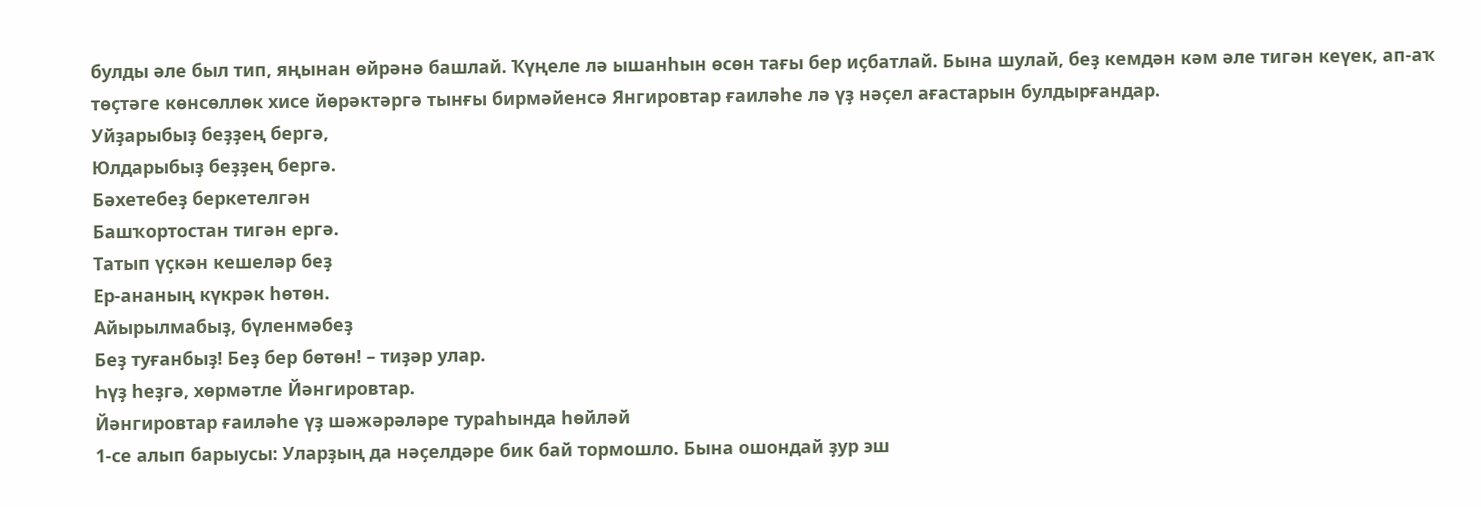булды әле был тип, яңынан өйрәнә башлай. Ҡүңеле лә ышанһын өсөн тағы бер иҫбатлай. Бына шулай, беҙ кемдән кәм әле тигән кеүек, ап-аҡ төҫтәге көнсөллөк хисе йөрәктәргә тынғы бирмәйенсә Янгировтар ғаиләһе лә үҙ нәҫел ағастарын булдырғандар.
Уйҙарыбыҙ беҙҙең бергә,
Юлдарыбыҙ беҙҙең бергә.
Бәхетебеҙ беркетелгән
Башҡортостан тигән ергә.
Татып үҫкән кешеләр беҙ
Ер-ананың күкрәк һөтөн.
Айырылмабыҙ, бүленмәбеҙ
Беҙ туғанбыҙ! Беҙ бер бөтөн! – тиҙәр улар.
Һүҙ һеҙгә, хөрмәтле Йәнгировтар.
Йәнгировтар ғаиләһе үҙ шәжәрәләре тураһында һөйләй
1-се алып барыусы: Уларҙың да нәҫелдәре бик бай тормошло. Бына ошондай ҙур эш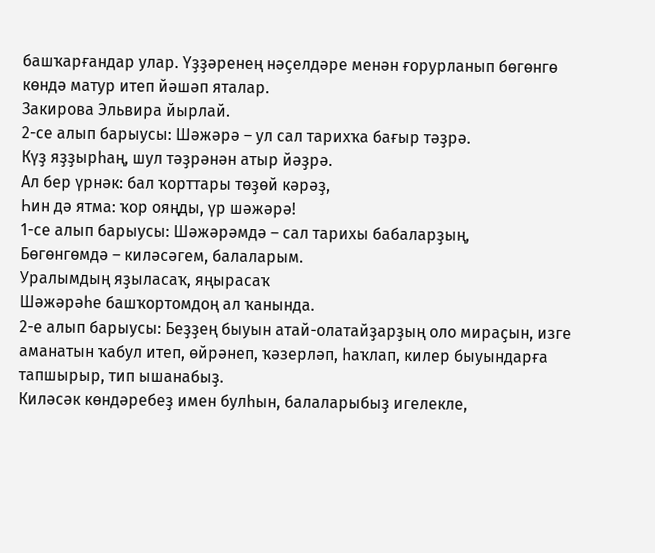башҡарғандар улар. Үҙҙәренең нәҫелдәре менән ғорурланып бөгөнгө көндә матур итеп йәшәп яталар.
Закирова Эльвира йырлай.
2-се алып барыусы: Шәжәрә – ул сал тарихҡа бағыр тәҙрә.
Күҙ яҙҙырһаң, шул тәҙрәнән атыр йәҙрә.
Ал бер үрнәк: бал ҡорттары төҙөй кәрәҙ,
Һин дә ятма: ҡор ояңды, үр шәжәрә!
1-се алып барыусы: Шәжәрәмдә – сал тарихы бабаларҙың,
Бөгөнгөмдә – киләсәгем, балаларым.
Уралымдың яҙыласаҡ, яңырасаҡ
Шәжәрәһе башҡортомдоң ал ҡанында.
2-е алып барыусы: Беҙҙең быуын атай-олатайҙарҙың оло мираҫын, изге аманатын ҡабул итеп, өйрәнеп, ҡәзерләп, һаҡлап, килер быуындарға тапшырыр, тип ышанабыҙ.
Киләсәк көндәребеҙ имен булһын, балаларыбыҙ игелекле,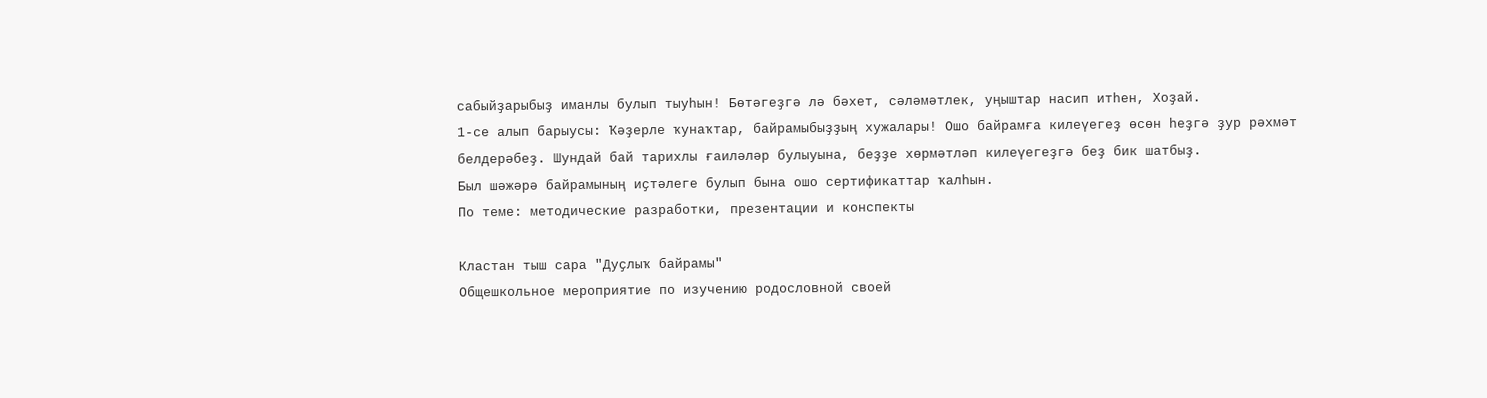сабыйҙарыбыҙ иманлы булып тыуһын! Бөтәгеҙгә лә бәхет, сәләмәтлек, уңыштар насип итһен, Хоҙай.
1-се алып барыусы: Ҡәҙерле ҡунаҡтар, байрамыбыҙҙың хужалары! Ошо байрамға килеүегеҙ өсөн һеҙгә ҙур рәхмәт белдерәбеҙ. Шундай бай тарихлы ғаиләләр булыуына, беҙҙе хөрмәтләп килеүегеҙгә беҙ бик шатбыҙ.
Был шәжәрә байрамының иҫтәлеге булып бына ошо сертификаттар ҡалһын.
По теме: методические разработки, презентации и конспекты

Кластан тыш сара "Дуҫлыҡ байрамы"
Общешкольное мероприятие по изучению родословной своей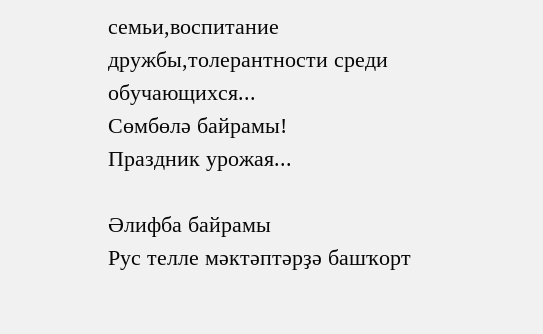семьи,воспитание дружбы,толерантности среди обучающихся...
Сөмбөлә байрамы!
Праздник урожая...

Әлифба байрамы
Рус телле мәктәптәрҙә башҡорт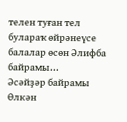телен туған тел булараҡ өйрәнеүсе балалар өсөн Әлифба байрамы...
Әсәйҙәр байрамы
Өлкән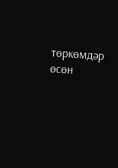төркөмдәр өсөн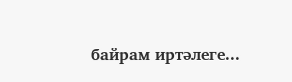байрам иртәлеге...